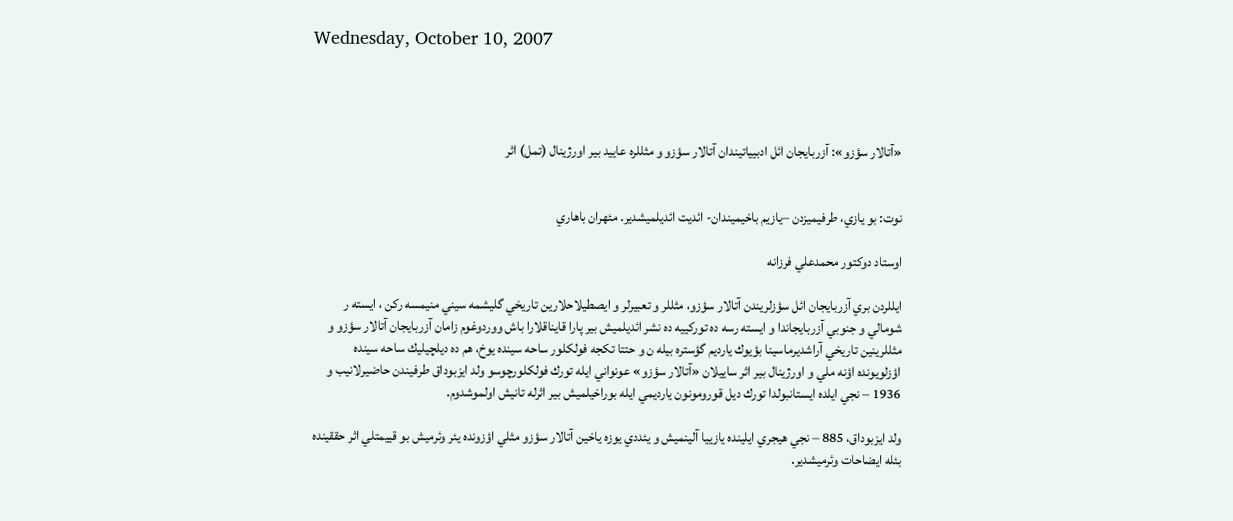Wednesday, October 10, 2007




«آتالار سؤزو»: آزربايجان ائل ادبيياتيندان آتالار سؤزو و مثللره عاييد بير اورژينال (تمل) اثر


نوت: بو يازي، طرفيميزدن –يازيم باخيميندان- ائديت ائديلميشدير. مئهران باهاري

اوستاد دوكتور محمدعلي فرزانه

ايللردن بري آزربايجان ائل سؤزلريندن آتالار سؤزو، مثللر و تعبيرلر و ايصطيلاحلارين تاريخي گليشمه سيني منيمسه ركن ، ايسته ر شومالي و جنوبي آزربايجاندا و ايسته رسه ده توركييه ده نشر ائديلميش بير پارا قايناقلارا باش ووردوغوم زامان آزربايجان آتالار سؤزو و مثللرينين تاريخي آراشديرماسينا بؤيوك يارديم گؤستره بيله ن و حتتا تكجه فولكلور ساحه سينده يوخ، هم ده ديلچيليك ساحه سينده اؤزلويونده اؤنه ملي و اورژينال بير اثر ساييلان «آتالار سؤزو» عونواني ايله تورك فولكلورچوسو ولد ايزبوداق طرفيندن حاضيرلانيب و 1936 – نجي ايلده ايستانبولدا تورك ديل قورومونون يارديمي ايله بوراخيلميش بير اثرله تانيش اولموشدوم.

ولد ايزبوداق، 885 – نجي هيجري ايلينده يازييا آلينميش و يئددي يوزه ياخين آتالار سؤزو مثلي اؤزونده يئر وئرميش بو قييمتلي اثر حققينده بئله ايضاحات وئرميشدير.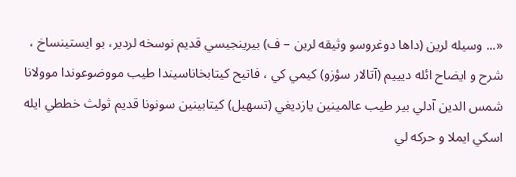«... وسيله لرين (داها دوغروسو وثيقه لرين – ف) بيرينجيسي قديم نوسخه لردير، بو ايستينساخ ، شرح و ايضاح ائله ديييم (آتالار سؤزو) كيمي كي ، فاتيح كيتابخاناسيندا طيب مووضوعوندا موولانا شمس الدين آدلي بير طيب عالمينين يازديغي (تسهيل) كيتابينين سونونا قديم ثولث خططي ايله اسكي ايملا و حركه لي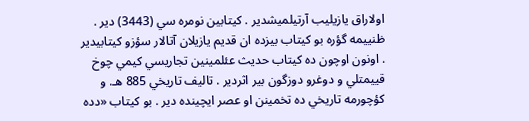اولاراق يازيليب آرتيلميشدير . كيتابين نومره سي (3443) دير . ظنييمه گؤره بو كيتاب بيزده ان قديم يازيلان آتالار سؤزو كيتابيدير . اونون اوچون ده كيتاب حديث عئلمينين تجاريسي كيمي چوخ قييمتلي و دوغرو دوزگون بير اثردير . تاليف تاريخي 885 هـ. و كؤچورمه تاريخي ده تخمينن او عصر ايچينده دير . بو كيتاب «دده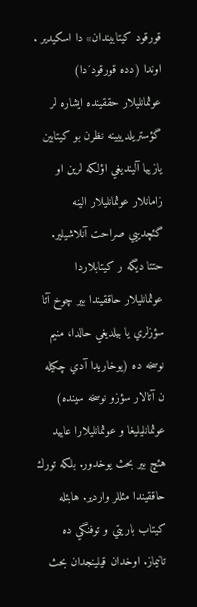قورقود كيتابيندان» دا اسكيدير . اوندا (دده قورقود´دا) عوثمانليلار حققينده ايشاره لر گؤستريلدييينه نظرن بو كيتابين يازييا آلينديغي اؤلكه لرين او زامانلار عوثمانليلار الينه گئچدييي صراحت آنلاشيلير. حتتا ديگه ر كيتابلاردا عوثمانليلار حاققيندا بير چوخ آتا سؤزلري يا بيلديغي حالدا، منيم نوسخه ده (يوخاريدا آدي چكيله ن آتالار سؤزو نوسخه سينده) عوثمانليليغا و عوثمانليلارا عاييد هئچ بير بحث يوخدور. بلكه تورك حاققيندا مثللر واردير. هابئله كيتاب باريتي و توفنگي ده تانيماز. اوخدان قيلينجدان بحث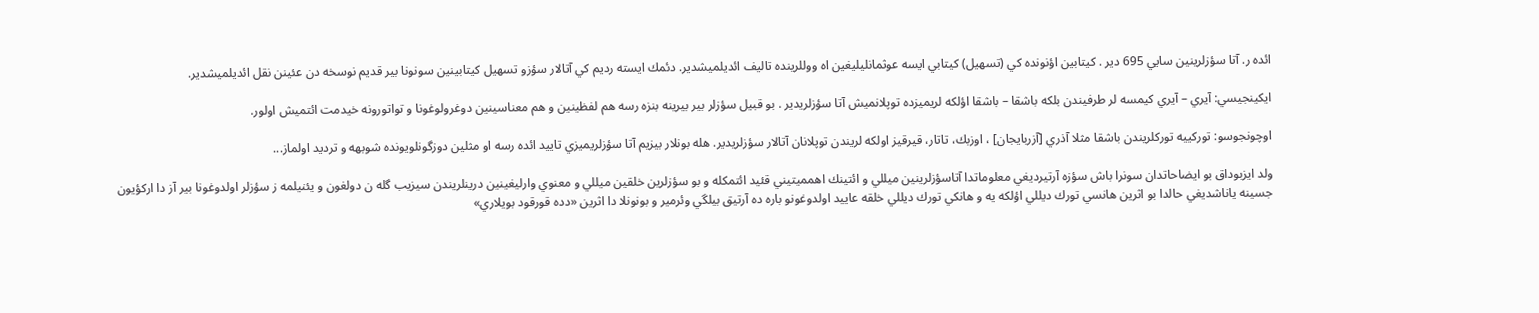ائده ر. آتا سؤزلرينين سايي 695 دير . كيتابين اؤنونده كي (تسهيل) كيتابي ايسه عوثمانليليغين اه ووللرينده تاليف ائديلميشدير. دئمك ايسته رديم كي آتالار سؤزو تسهيل كيتابينين سونونا بير قديم نوسخه دن عئينن نقل ائديلميشدير.

ايكينجيسي: آيري – آيري كيمسه لر طرفيندن بلكه باشقا – باشقا اؤلكه لريميزده توپلانميش آتا سؤزلريدير . بو قبيل سؤزلر بير بيرينه بنزه رسه هم لفظينين و هم معناسينين دوغرولوغونا و تواتورونه خيدمت ائتميش اولور.

اوچونجوسو: توركييه توركلريندن باشقا مثلا آذري [آزربايجان] ، اوزبك، تاتار، قيرقيز اولكه لريندن توپلانان آتالار سؤزلريدير. هله بونلار بيزيم آتا سؤزلريميزي تاييد ائده رسه او مثلين دوزگونلويونده شوبهه و ترديد اولماز...

ولد ايزبوداق بو ايضاحاتدان سونرا باش سؤزه آرتيرديغي معلوماتدا آتاسؤزلرينين ميللي و ائتينك اهمميتيني قئيد ائتمكله و بو سؤزلرين خلقين ميللي و معنوي وارليغينين درينلريندن سيزيب گله ن دولغون و يئنيلمه ز سؤزلر اولدوغونا بير آز دا اركؤيون جسينه ياناشديغي حالدا بو اثرين هانسي تورك ديللي اؤلكه يه و هانكي تورك ديللي خلقه عاييد اولدوغونو باره ده آرتيق بيلگي وئرمير و بونونلا دا اثرين «دده قورقود بويلاري»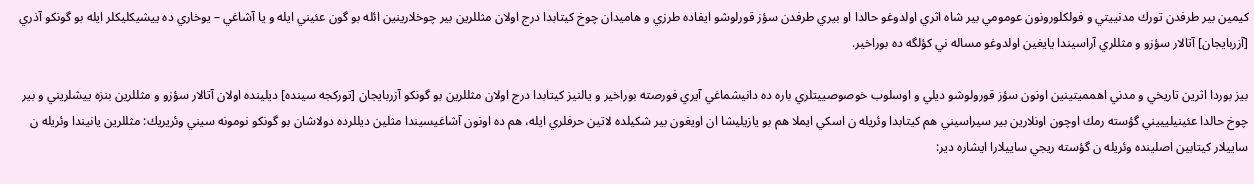كيمين بير طرفدن تورك مدنييتي و فولكلورونون عومومي بير شاه اثري اولدوغو حالدا او بيري طرفدن سؤز قورلوشو ايفاده طرزي و هاميدان چوخ كيتابدا درج اولان مثللرين بير چوخلارينين ائله بو گون عئيني ايله و يا آشاغي – يوخاري ده ييشيكليكلر ايله بو گونكو آذري [آزربايجان] آتالار سؤزو و مثللري آراسيندا يايغين اولدوغو مساله ني كؤلگه ده بوراخير.

بيز بوردا اثرين تاريخي و مدني اهمميتينين اونون سؤز قورولوشو ديلي و اوسلوب خوصوصييتلري باره ده دانيشماغي آيري فورصته بوراخير و يالنيز كيتابدا درج اولان مثللرين بو گونكو آزربايجان [توركجه سينده] ديلينده اولان آتالار سؤزو و مثللرين بنزه ييشلريني و بير چوخ حالدا عئينيليييني گؤسته رمك اوچون اونلارين بير سيراسيني هم كيتابدا وئريله ن اسكي ايملا هم بو يازيليشا ان اويغون بير شكيلده لاتين حرفلري ايله، هم ده اونون آشاغيسيندا مثلين ديللرده دولاشان بو گونكو نومونه سيني وئريريك: مثللرين يانيندا وئريله ن ساييلار كيتابين اصلينده وئريله ن گؤسته ريجي ساييلارا ايشاره دير: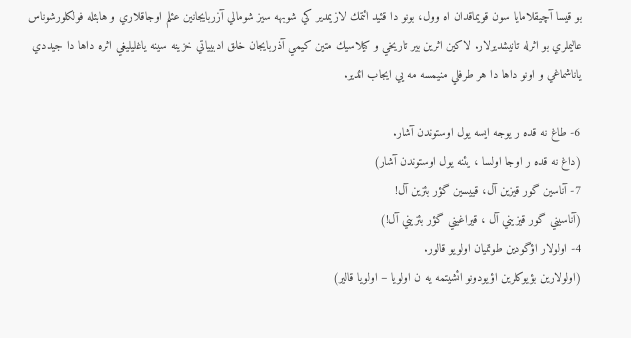بو قيسا آچيقلامايا سون قويماقدان اه وول، بونو دا قئيد ائتمك لازيمدير كي شوبهه سيز شومالي آزربايجانين عئلم اوجاقلاري و هابئله فولكلورشوناس عاليملري بو اثرله تانيشديرلار. لاكين اثرين بير تاريخي و كيلاسيك متين كيمي آذربايجان خلق ادبيياتي خزينه سينه ياغليليغي اثره داها دا جيددي ياناشماغي و اونو داها دا هر طرفلي منيمسه مه يي ايجاب ائدير.

6- طاغ نه قده ر يوجه ايسه يول اوستوندن آشار.
(داغ نه قده ر اوجا اولسا ، يئنه يول اوستوندن آشار)
7- آناسين گور قيزين آل، قييسين گؤر بئزين آل!
(آناسيني گور قيزيني آل ، قيراغيني گؤر بئزيني آل!)
4- اولولار اؤگودين طوتميان اولويو قالور.
(اولولارين بؤيوكلرين اؤيودونو ائشيتمه يه ن اولويا – اولويا قالير)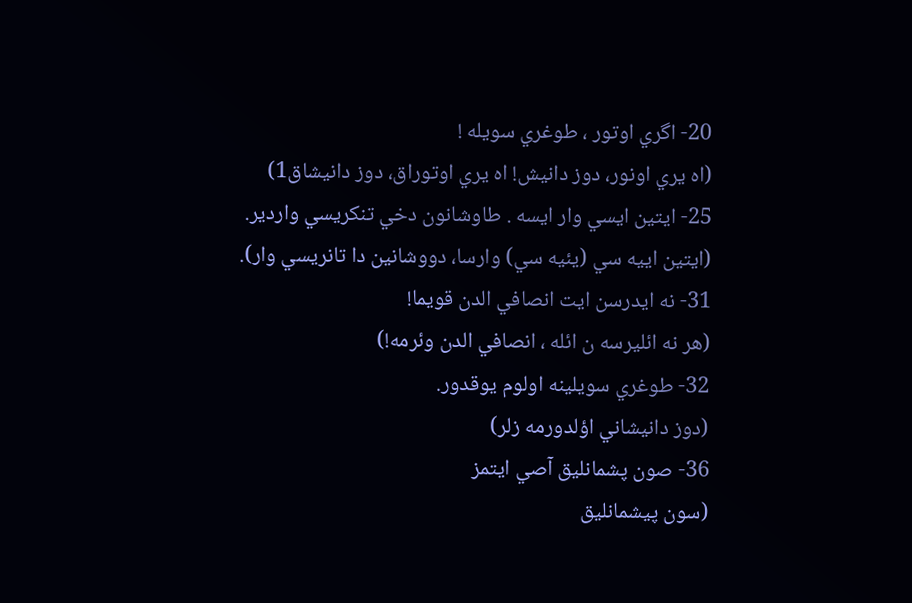20- اگري اوتور ، طوغري سويله !
(اه يري اونور، دوز دانيش! اه يري اوتوراق، دوز دانيشاق1)
25- ايتين ايسي وار ايسه . طاوشانون دخي تنكريسي واردير.
(ايتين اييه سي (يئيه سي) وارسا، دووشانين دا تانريسي وار).
31- نه ايدرسن ايت انصافي الدن قويما!
(هر نه ائليرسه ن ائله ، انصافي الدن وئرمه!)
32- طوغري سويلينه اولوم يوقدور.
(دوز دانيشاني اؤلدورمه زلر)
36- صون پشمانليق آصي ايتمز
(سون پيشمانليق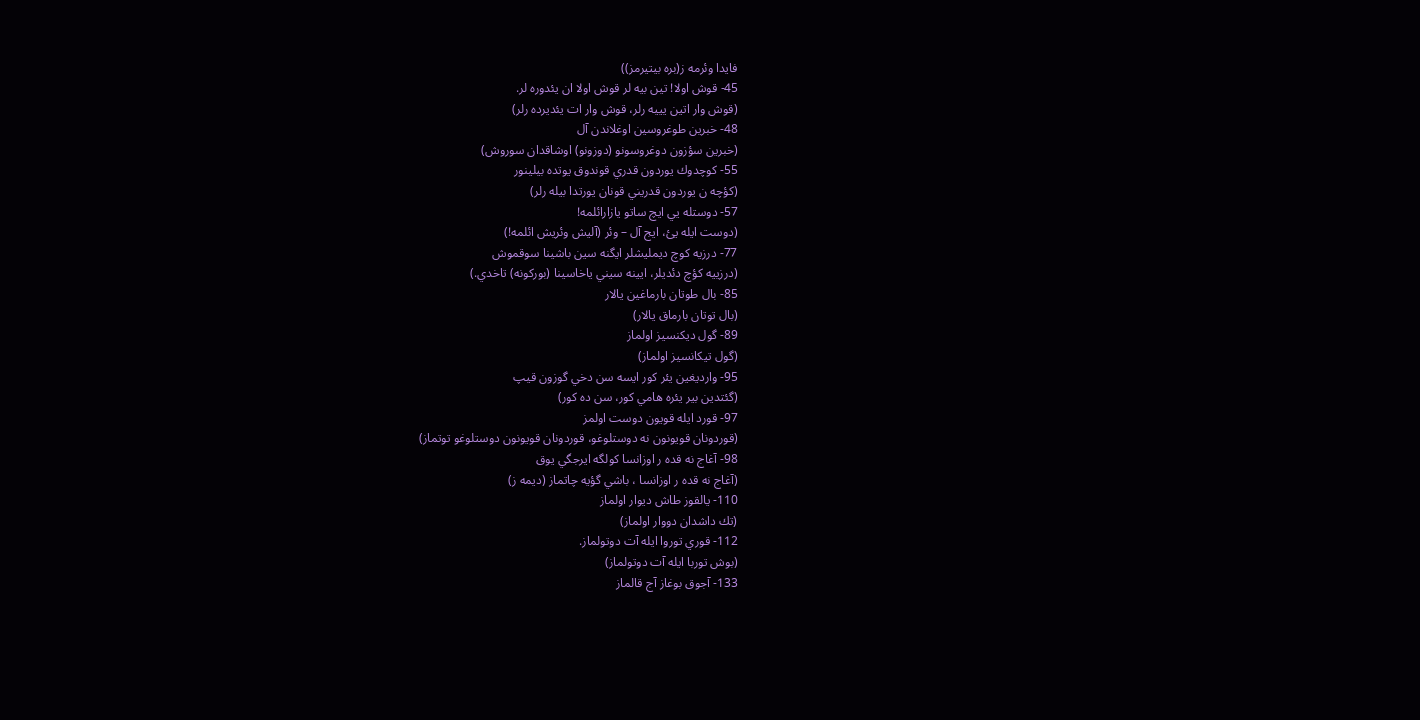فايدا وئرمه ز(بره بيتيرمز))
45- قوش اولا! تين بيه لر قوش اولا ان يئدوره لر.
(قوش وار اتين يييه رلر، قوش وار ات يئديرده رلر)
48- خبرين طوغروسين اوغلاندن آل
(خبرين سؤزون دوغروسونو (دوزونو) اوشاقدان سوروش)
55- كوچدوك يوردون قدري قوندوق يوتده بيلينور
(كؤچه ن يوردون قدريني قونان يورتدا بيله رلر)
57- دوستله يي ايچ ساتو يازارائلمه!
(دوست ايله يئ، ايج آل – وئر (آليش وئريش ائلمه!)
77- درزيه كوچ ديمليشلر ايگنه سين باشينا سوقموش
(درزييه كؤچ دئديلر، ايينه سيني ياخاسينا (بوركونه) تاخدي.)
85- بال طوتان بارماغين يالار
(بال توتان بارماق يالار)
89- گول ديكنسيز اولماز
(گول تيكانسيز اولماز)
95- وارديغين يئر كور ايسه سن دخي گوزون قيپ
(گئتدين بير يئره هامي كور، سن ده كور)
97- قورد ايله قويون دوست اولمز
(قوردونان قويونون نه دوستلوغو، قوردونان قويونون دوستلوغو توتماز)
98- آغاج نه قده ر اوزانسا كولگه ايرجگي يوق
(آغاج نه قده ر اوزانسا ، باشي گؤيه چاتماز (ديمه ز)
110- يالقوز طاش ديوار اولماز
(تك داشدان دووار اولماز)
112- قوري توروا ايله آت دوتولماز.
(بوش توربا ايله آت دوتولماز)
133- آجوق بوغاز آج قالماز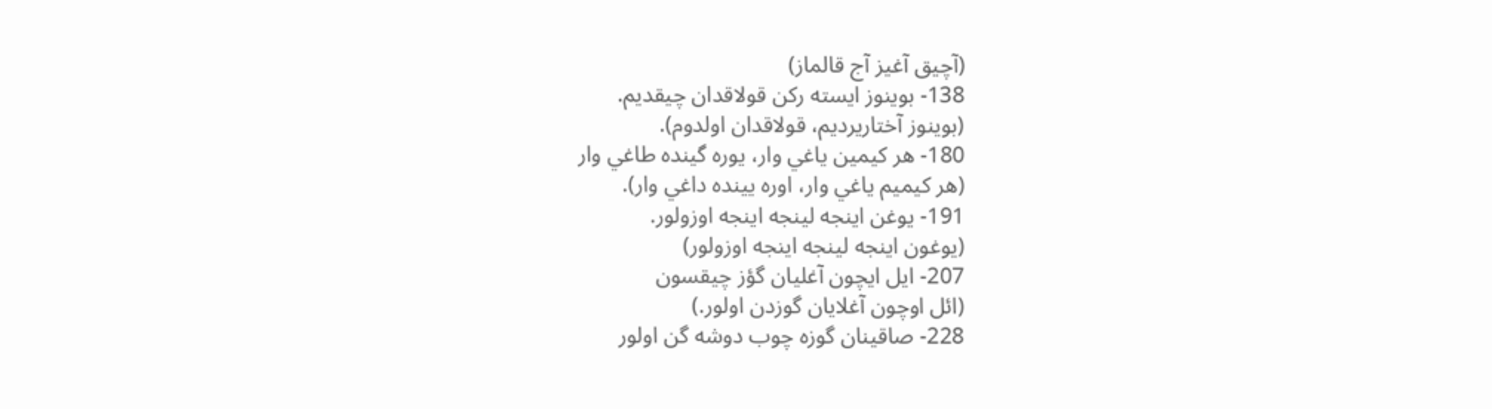(آچيق آغيز آج قالماز)
138- بوينوز ايسته ركن قولاقدان چيقديم.
(بوينوز آختاريرديم، قولاقدان اولدوم).
180- هر كيمين ياغي وار، يوره گينده طاغي وار
(هر كيميم ياغي وار، اوره يينده داغي وار).
191- يوغن اينجه لينجه اينجه اوزولور.
(يوغون اينجه لينجه اينجه اوزولور)
207- ايل ايچون آغليان گؤز چيقسون
(ائل اوچون آغلايان گوزدن اولور.)
228- صاقينان گوزه چوب دوشه گن اولور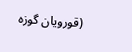(قورويان گوزه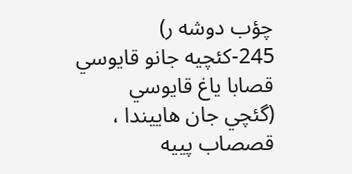چؤب دوشه ر)
245-كئچيه جانو قايوسي قصابا ياغ قايوسي
(گئچي جان هاييندا ، قصصاب پييه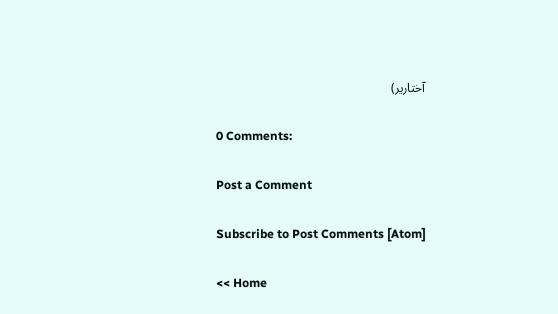آختارير)

0 Comments:

Post a Comment

Subscribe to Post Comments [Atom]

<< Home